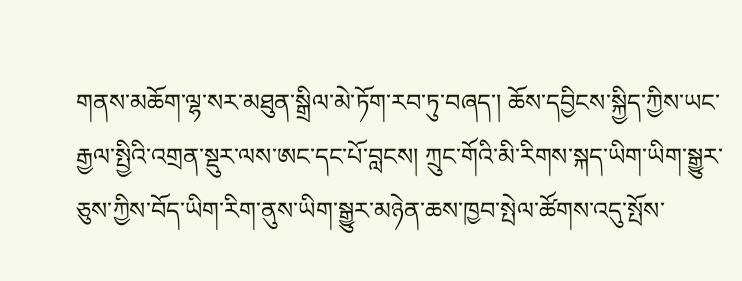གནས་མཆོག་ལྷ་སར་མཐུན་སྒྲིལ་མེ་ཏོག་རབ་ཏུ་བཞད་། ཆོས་དབྱིངས་སྐྱིད་ཀྱིས་ཡང་རྒྱལ་སྤྱིའི་འགྲན་སྡུར་ལས་ཨང་དང་པོ་བླངས། ཀྲུང་གོའི་མི་རིགས་སྐད་ཡིག་ཡིག་སྒྱུར་ཅུས་ཀྱིས་བོད་ཡིག་རིག་ནུས་ཡིག་སྒྱུར་མཉེན་ཆས་ཁྱབ་སྤེལ་ཚོགས་འདུ་སྤོས་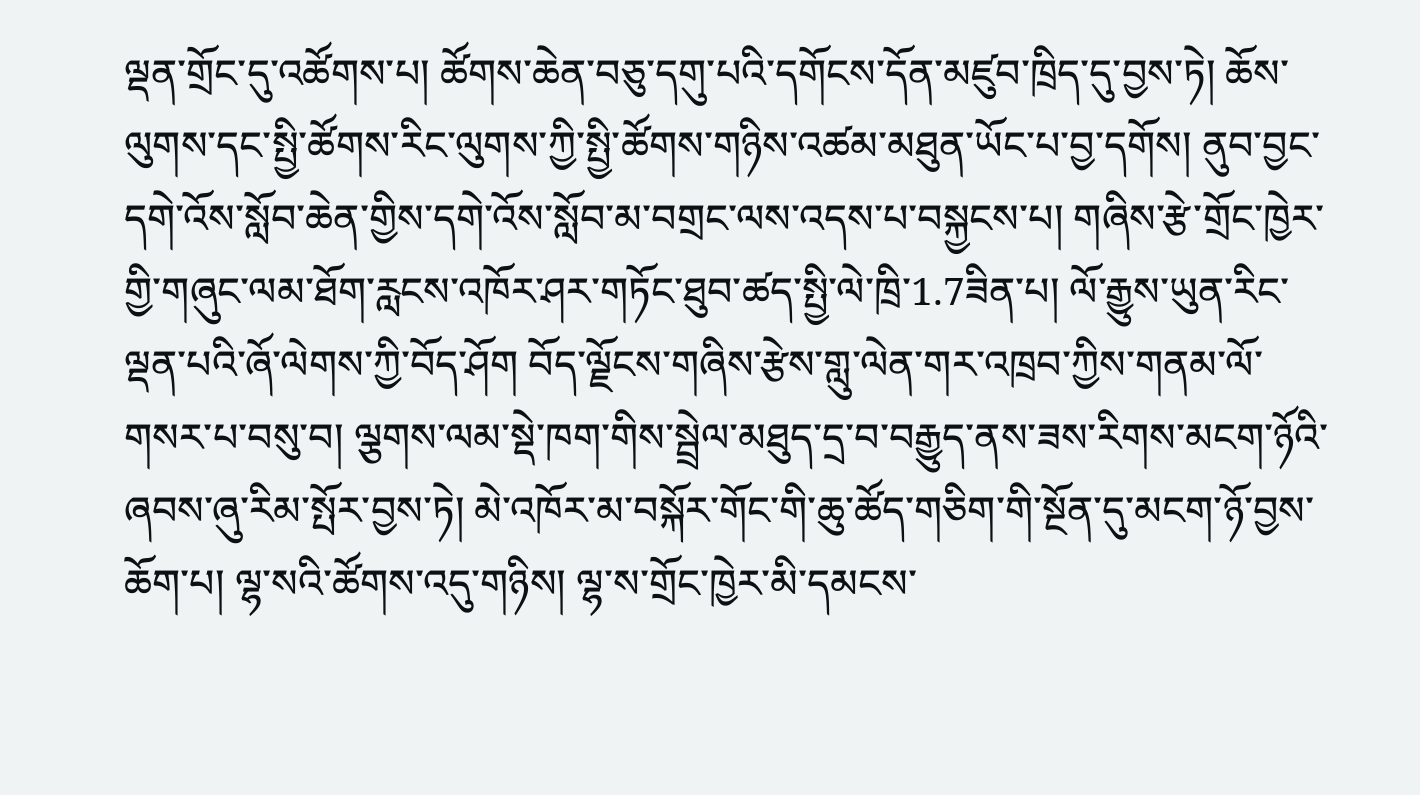ལྡན་གྲོང་དུ་འཚོགས་པ། ཚོགས་ཆེན་བཅུ་དགུ་པའི་དགོངས་དོན་མཛུབ་ཁྲིད་དུ་བྱས་ཏེ། ཆོས་ལུགས་དང་སྤྱི་ཚོགས་རིང་ལུགས་ཀྱི་སྤྱི་ཚོགས་གཉིས་འཚམ་མཐུན་ཡོང་པ་བྱ་དགོས། ནུབ་བྱང་དགེ་འོས་སློབ་ཆེན་གྱིས་དགེ་འོས་སློབ་མ་བགྲང་ལས་འདས་པ་བསྐྱངས་པ། གཞིས་རྩེ་གྲོང་ཁྱེར་གྱི་གཞུང་ལམ་ཐོག་རླངས་འཁོར་ཤར་གཏོང་ཐུབ་ཚད་སྤྱི་ལེ་ཁྲི་1.7ཟིན་པ། ལོ་རྒྱུས་ཡུན་རིང་ལྡན་པའི་ཞོ་ལེགས་ཀྱི་བོད་ཤོག བོད་ལྗོངས་གཞིས་རྩེས་གླུ་ལེན་གར་འཁྲབ་ཀྱིས་གནམ་ལོ་གསར་པ་བསུ་བ། ལྕགས་ལམ་སྡེ་ཁག་གིས་སྦྲེལ་མཐུད་དྲ་བ་བརྒྱུད་ནས་ཟས་རིགས་མངག་ཉོའི་ཞབས་ཞུ་རིམ་སྤོར་བྱས་ཏེ། མེ་འཁོར་མ་བསྐོར་གོང་གི་ཆུ་ཚོད་གཅིག་གི་སྔོན་དུ་མངག་ཉོ་བྱས་ཆོག་པ། ལྷ་སའི་ཚོགས་འདུ་གཉིས། ལྷ་ས་གྲོང་ཁྱེར་མི་དམངས་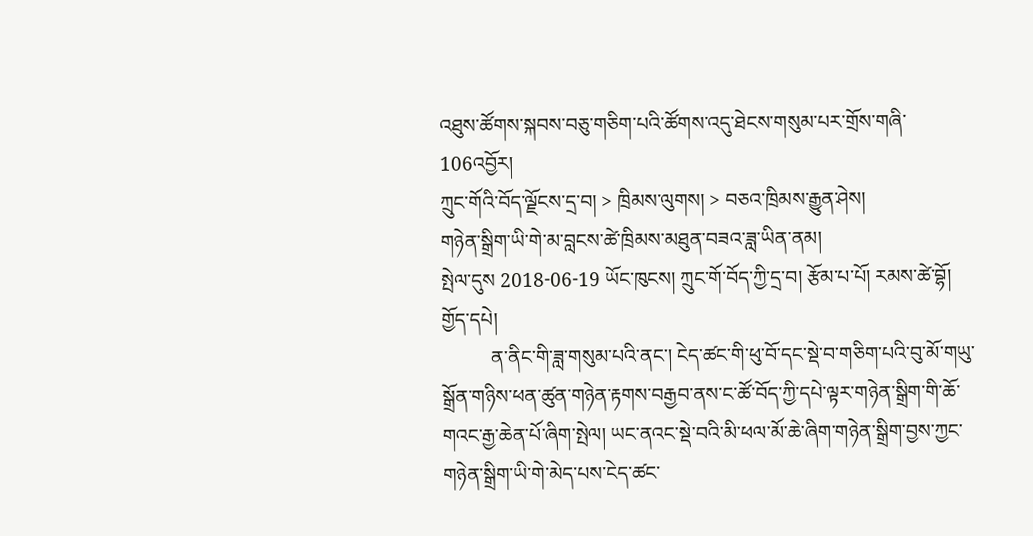འཐུས་ཚོགས་སྐབས་བཅུ་གཅིག་པའི་ཚོགས་འདུ་ཐེངས་གསུམ་པར་གྲོས་གཞི་106འབྱོར།
ཀྲུང་གོའི་བོད་ལྗོངས་དྲ་བ། > ཁྲིམས་ལུགས། > བཅའ་ཁྲིམས་རྒྱུན་ཤེས།
གཉེན་སྒྲིག་ཡི་གེ་མ་བླངས་ཚེ་ཁྲིམས་མཐུན་བཟའ་ཟླ་ཡིན་ནམ།
སྤེལ་དུས 2018-06-19 ཡོང་ཁུངས། ཀྲུང་གོ་བོད་ཀྱི་དྲ་བ། རྩོམ་པ་པོ། རམས་ཚེ་བྷོ།
གྱོད་དཔེ།
          ན་ནིང་གི་ཟླ་གསུམ་པའི་ནང་། ངེད་ཚང་གི་ཕུ་བོ་དང་སྡེ་བ་གཅིག་པའི་བུ་མོ་གཡུ་སྒྲོན་གཉིས་ཕན་ཚུན་གཉེན་རྟགས་བརྒྱབ་ནས་ང་ཚོ་བོད་ཀྱི་དཔེ་ལྟར་གཉེན་སྒྲིག་གི་ཆོ་གའང་རྒྱ་ཆེན་པོ་ཞིག་སྤེལ། ཡང་ནའང་སྡེ་བའི་མི་ཕལ་མོ་ཆེ་ཞིག་གཉེན་སྒྲིག་བྱས་ཀྱང་གཉེན་སྒྲིག་ཡི་གེ་མེད་པས་ངེད་ཚང་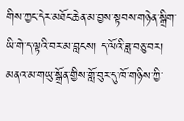གིས་ཀྱང་དེར་མཐོང་ཆེན་མ་བྱས་སྟབས་གཉེན་སྒྲིག་ཡི་གེ་ད་ལྟའི་བར་མ་བླངས། ད་ལོའི་ཟླ་བཅུ་བར། མནའ་མ་གཡུ་སྒྲོན་གྱིས་གློ་བུར་དུ་ཁོ་གཉིས་ཀྱི་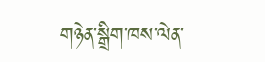གཉེན་སྒྲིག་ཁས་ལེན་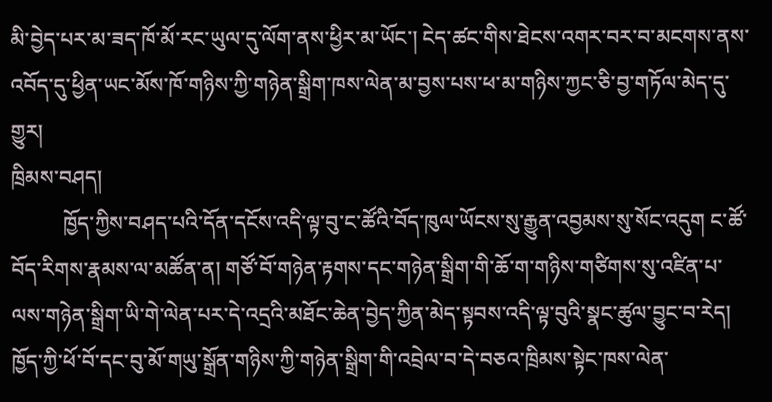མི་བྱེད་པར་མ་ཟད་ཁོ་མོ་རང་ཡུལ་དུ་ལོག་ནས་ཕྱིར་མ་ཡོང་། ངེད་ཚང་གིས་ཐེངས་འགར་བར་བ་མངགས་ནས་འབོད་དུ་ཕྱིན་ཡང་མོས་ཁོ་གཉིས་ཀྱི་གཉེན་སྒྲིག་ཁས་ལེན་མ་བྱས་པས་ཕ་མ་གཉིས་ཀྱང་ཅི་བྱ་གཏོལ་མེད་དུ་གྱུར།
ཁྲིམས་བཤད།
          ཁྱོད་ཀྱིས་བཤད་པའི་དོན་དངོས་འདི་ལྟ་བུ་ང་ཚོའི་བོད་ཁུལ་ཡོངས་སུ་རྒྱུན་འབྱམས་སུ་སོང་འདུག ང་ཚོ་བོད་རིགས་རྣམས་ལ་མཚོན་ན། གཙོ་བོ་གཉེན་རྟགས་དང་གཉེན་སྒྲིག་གི་ཆོ་ག་གཉིས་གཙིགས་སུ་འཛིན་པ་ལས་གཉེན་སྒྲིག་ཡི་གེ་ལེན་པར་དེ་འདྲའི་མཐོང་ཆེན་བྱེད་ཀྱིན་མེད་སྟབས་འདི་ལྟ་བུའི་སྣང་ཚུལ་བྱུང་བ་རེད། ཁྱོད་ཀྱི་ཕོ་བོ་དང་བུ་མོ་གཡུ་སྒྲོན་གཉིས་ཀྱི་གཉེན་སྒྲིག་གི་འབྲེལ་བ་དེ་བཅའ་ཁྲིམས་སྟེང་ཁས་ལེན་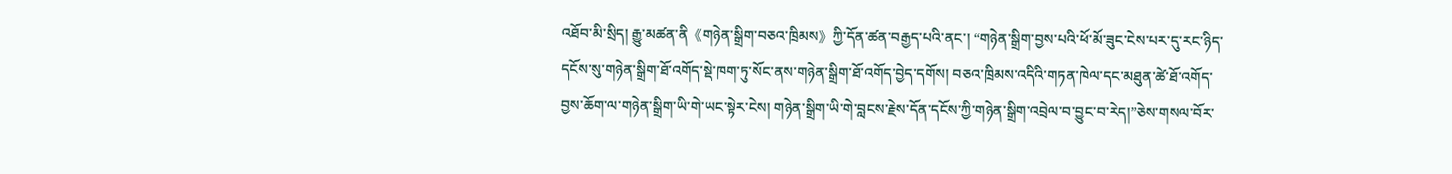འཐོབ་མི་སྲིད། རྒྱུ་མཚན་ནི《གཉེན་སྒྲིག་བཅའ་ཁྲིམས》ཀྱི་དོན་ཚན་བརྒྱད་པའི་ནང་། “གཉེན་སྒྲིག་བྱས་པའི་ཕོ་མོ་ཟུང་ངེས་པར་དུ་རང་ཉིད་དངོས་སུ་གཉེན་སྒྲིག་ཐོ་འགོད་སྡེ་ཁག་ཏུ་སོང་ནས་གཉེན་སྒྲིག་ཐོ་འགོད་བྱེད་དགོས། བཅའ་ཁྲིམས་འདིའི་གཏན་ཁེལ་དང་མཐུན་ཚེ་ཐོ་འགོད་བྱས་ཆོག་ལ་གཉེན་སྒྲིག་ཡི་གེ་ཡང་སྟེར་ངེས། གཉེན་སྒྲིག་ཡི་གེ་བླངས་རྗེས་དོན་དངོས་ཀྱི་གཉེན་སྒྲིག་འབྲེལ་བ་བྱུང་བ་རེད།”ཅེས་གསལ་བོར་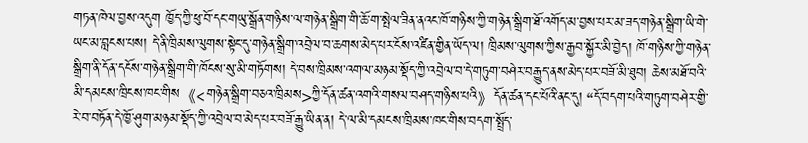གཏན་ཁེལ་བྱས་འདུག ཁྱོད་ཀྱི་ཕུ་བོ་དང་གཡུ་སྒྲོན་གཉིས་ལ་གཉེན་སྒྲིག་གི་ཆོ་ག་སྤེལ་ཟིན་ནའང་ཁོ་གཉིས་ཀྱི་གཉེན་སྒྲིག་ཐོ་འགོད་མ་བྱས་པར་མ་ཟད་གཉེན་སྒྲིག་ཡི་གེ་ཡང་མ་བླངས་པས། དེ་ནི་ཁྲིམས་ལུགས་སྟེང་དུ་གཉེན་སྒྲིག་འབྲེལ་བ་ཆགས་མེད་པར་ངོས་འཛིན་གྱིན་ཡོད་ལ། ཁྲིམས་ལུགས་ཀྱིས་རྒྱབ་སྐྱོར་མི་བྱེད། ཁོ་གཉིས་ཀྱི་གཉེན་སྒྲིག་ནི་དོན་དངོས་གཉེན་སྒྲིག་གི་ཁོངས་སུ་མི་གཏོགས། དེ་བས་ཁྲིམས་འགལ་མཉམ་སྡོད་ཀྱི་འབྲེལ་བ་དེ་གཏུག་བཤེར་བརྒྱུད་ནས་མེད་པར་བཟོ་མི་ཐུབ། ཆེས་མཐོ་བའི་མི་དམངས་ཁྲིངས་ཁང་གིས《<གཉེན་སྒྲིག་བཅའ་ཁྲིམས>ཀྱི་དོན་ཚན་འགའི་གསལ་བཤད་གཉིས་པའི》དོན་ཚན་དང་པོའི་ནང་དུ། “དོ་བདག་པའི་གཏུག་བཤེར་གྱི་རེ་བ་བཏོན་དེ་ཁྱོ་ཤུག་མཉམ་སྡོད་ཀྱི་འབྲེལ་བ་མེད་པར་བཟོ་རྒྱུ་ཡིན་ན། དེ་ལ་མི་དམངས་ཁྲིམས་ཁང་གིས་བདག་སྤྲོད་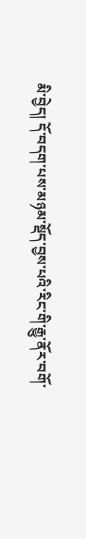མི་བྱེད། དོ་བདག་པས་མཉམ་སྡོད་བྱས་པའི་རིང་གི་རྒྱུ་ནོར་བགོ་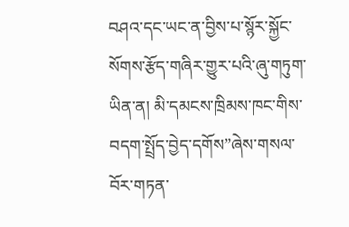བཤའ་དང་ཡང་ན་བྱིས་པ་སྙོར་སྐྱོང་སོགས་རྩོད་གཞིར་གྱུར་པའི་ཞུ་གཏུག་ཡིན་ན། མི་དམངས་ཁྲིམས་ཁང་གིས་བདག་སྤྲོད་བྱེད་དགོས”ཞེས་གསལ་བོར་གཏན་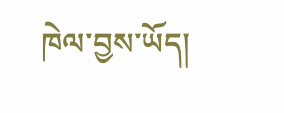ཁེལ་བྱས་ཡོད།